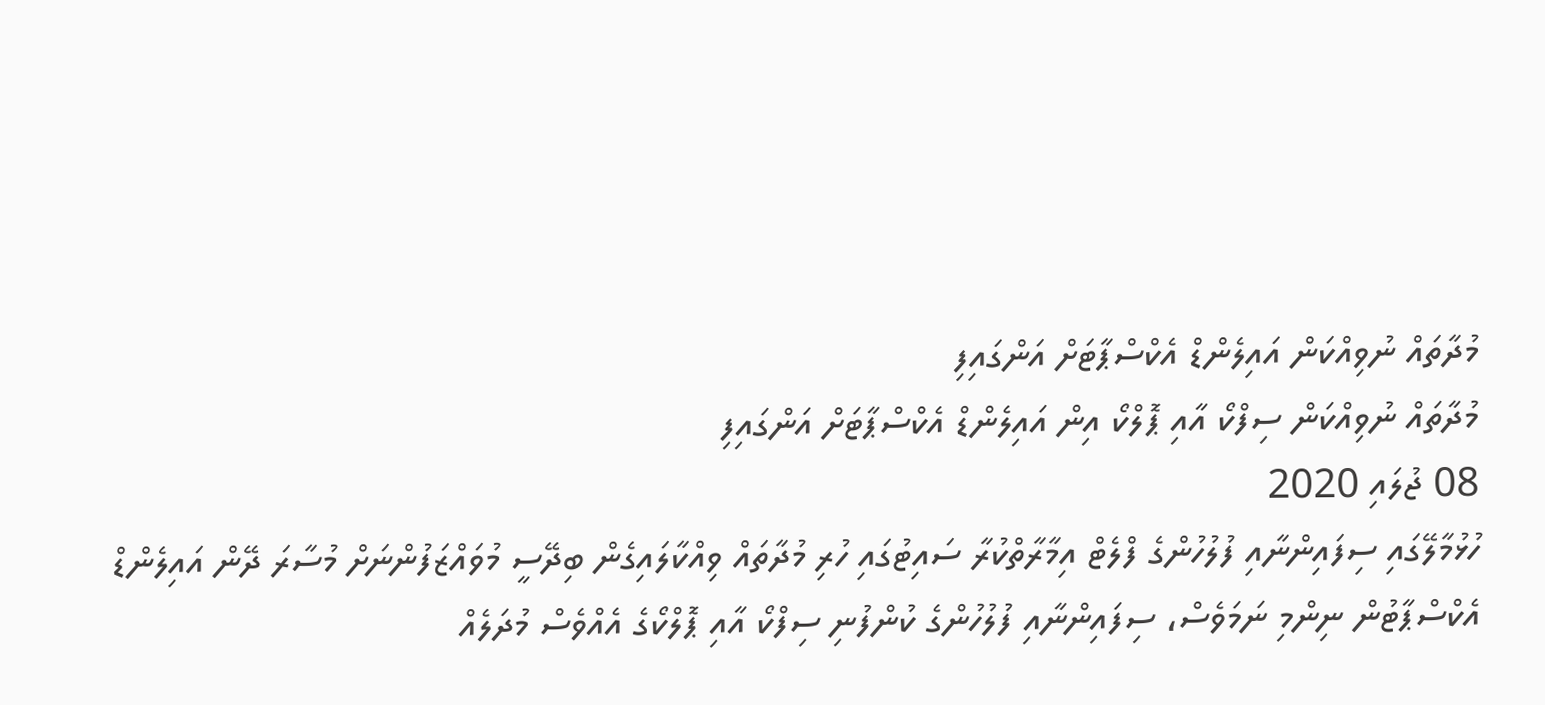މުދާތައް ނުވިއްކަން އައިލެންޑް އެކްސްޕާޓަށް އަންގައިފި
މުދާތައް ނުވިއްކަން ސިފްކޯ އާއި ޕޮލްކޯ އިން އައިލެންޑް އެކްސްޕާޓަށް އަންގައިފި
08 ޖުލައި 2020
ހުޅުމާލޭގައި ސިފައިންނާއި ފުލުހުންގެ ފްލެޓް އިމާރާތްކުރާ ސައިޓުގައި ހުރި މުދާތައް ވިއްކާލައިގެން ބިދޭސީ މުވައްޒަފުންނަށް މުސާރަ ދޭން އައިލެންޑް އެކްސްޕާޓުން ނިންމި ނަމަވެސް، ސިފައިންނާއި ފުލުހުންގެ ކުންފުނި ސިފްކޯ އާއި ޕޮލްކޯގެ އެއްވެސް މުދަލެއް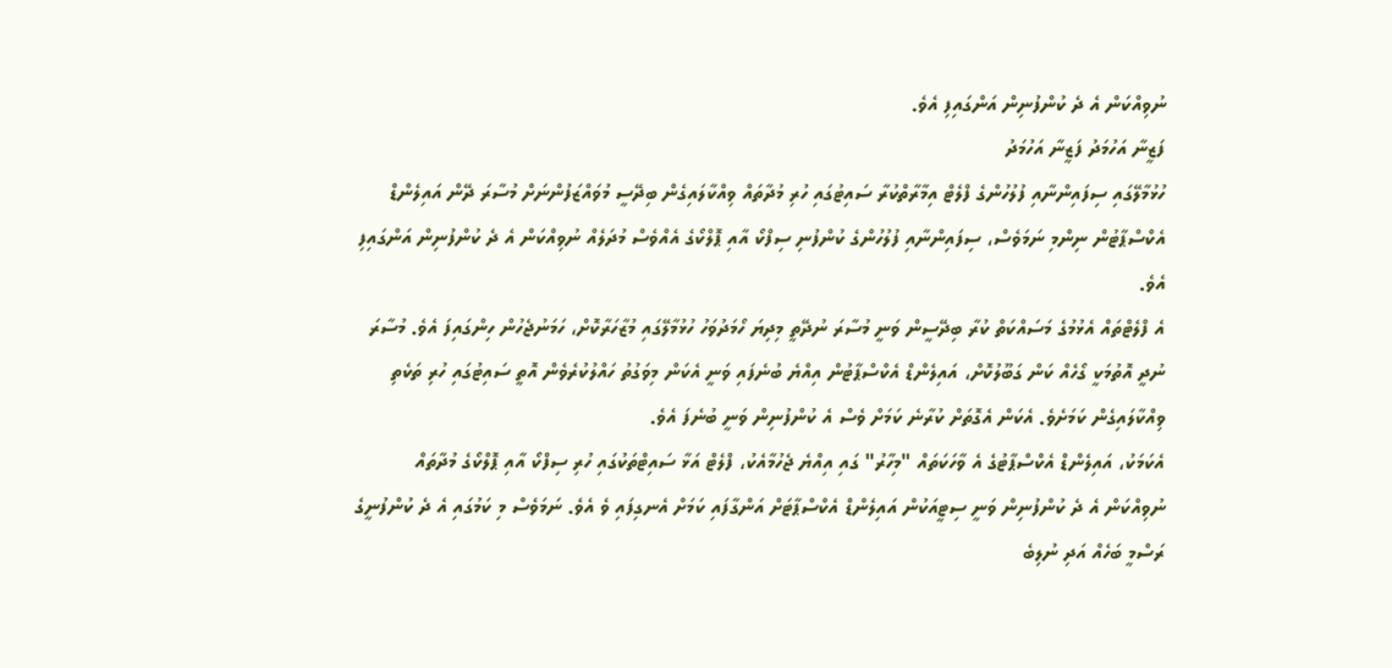ނުވިއްކަން އެ ދެ ކުންފުނިން އަންގައިފި އެވެ.
ފަޒީނާ އަހުމަދު ފަޒީނާ އަހުމަދު
ހުޅުމާލޭގައި ސިފައިންނާއި ފުލުހުންގެ ފްލެޓް އިމާރާތްކުރާ ސައިޓުގައި ހުރި މުދާތައް ވިއްކާލައިގެން ބިދޭސީ މުވައްޒަފުންނަށް މުސާރަ ދޭން އައިލެންޑް އެކްސްޕާޓުން ނިންމި ނަމަވެސް، ސިފައިންނާއި ފުލުހުންގެ ކުންފުނި ސިފްކޯ އާއި ޕޮލްކޯގެ އެއްވެސް މުދަލެއް ނުވިއްކަން އެ ދެ ކުންފުނިން އަންގައިފި އެވެ.
އެ ފްލެޓްތައް އެޅުމުގެ މަސައްކަތް ކުރާ ބިދޭސީން ވަނީ މުސާރަ ނުދޭތީ މިދިޔަ ހޯމަދުވަހު ހުޅުމާލޭގައި މުޒާހަރާކޮށް، ހަމަނުޖެހުން ހިންގައިފަ އެވެ. މުސާރަ ނުދީ އޮތުމަކީ ގޯހެއް ކަން ގަބޫލުކޮށް، އައިލެންޑް އެކްސްޕާޓުން އިއްޔެ ބުނެފައި ވަނީ އެކަން މިވަގުތު ހައްލުކުރެވެން އޮތީ ސައިޓުގައި ހުރި ތަކެތި ވިއްކާލައިގެން ކަމަށެވެ. އެކަން އެގޮތަށް ކުރާނެ ކަމަށް ވެސް އެ ކުންފުނިން ވަނީ ބުނެފަ އެވެ.
އެކަމަކު، އައިލެންޑް އެކްސްޕާޓުގެ އެ ވާހަކަތައް "މިހާރު" ގައި އިއްޔެ ޖެހުމާއެކު، ފްލެޓް އަޅާ ސައިޓްތަކުގައި ހުރި ސިފްކޯ އާއި ޕޮލްކޯގެ މުދާތައް ނުވިއްކަން އެ ދެ ކުންފުނިން ވަނީ ސިޓީއަކުން އައިލެންޑް އެކްސްޕާޓަށް އަންގާފައި ކަމަށް އެނގިފައި ވެ އެވެ. ނަމަވެސް މި ކަމުގައި އެ ދެ ކުންފުނީގެ ރަސްމީ ބަހެއް އަދި ނުލިބެ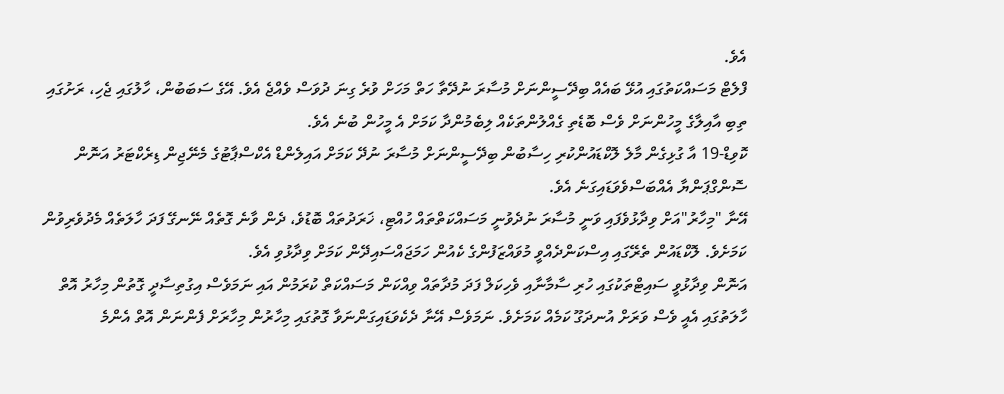އެވެ.
ފްލެޓް މަސައްކަތުގައި އުޅޭ ބައެއް ބިދޭސީންނަށް މުސާރަ ނުދޭތާ ހަތް މަހަށް ވުރެ ގިނަ ދުވަސް ވެއްޖެ އެވެ. އޭގެ ސަބަބުން، ހާލުގައި ޖެހި، ރަށުގައި ތިބި އާއިލާގެ މީހުންނަށް ވެސް ބޮޑެތި ގެއްލުންތަކެއް ލިބެމުންދާ ކަމަށް އެ މީހުން ބުނެ އެވެ.
ކޮވިޑް-19 އާ ގުޅިގެން މާލެ ލޮކްޑައުންކުރި ހިސާބުން ބިދޭސީންނަށް މުސާރަ ނުދޭ ކަމަށް އައިލެންޑް އެކްސްޕާޓުގެ މެނޭޖިން ޑިރެކްޓަރު އަނޮން ސޮންގްޕަންޔާ އެއްބަސްވެވަޑައިގަނެ އެވެ.
އޭނާ "މިހާރު"އަށް ވިދާޅުވެފައި ވަނީ މުސާރަ ނުދެވުނީ މަސައްކަތްތައް ހުއްޓި، ޚަރަދުތައް ބޮޑުވެ، ދެން ވާނެ ގޮތެއް ނޭނގޭ ފަދަ ހާލަތެއް މެދުވެރިވުން ކަމަށެވެ. ލޮކްޑައުން ތެރޭގައި އިސްކަންދެއްވީ މުވައްޒަފުންގެ ކެއުން ހަމަޖައްސައިދޭން ކަމަށް ވިދާޅުވި އެވެ.
އަނޮން ވިދާޅުވީ ސައިޓްތަކުގައި ހުރި ސާމާނާއި ވެހިކަލް ފަދަ މުދާތައް ވިއްކަން މަސައްކަތް ކުރަމުން އައި ނަމަވެސް އިގުތިސާދީ ގޮތުން މިހާރު އޮތް ހާލަތުގައި އެއީ ވެސް ވަރަށް އުނދަގޫ ކަމެއް ކަމަށެވެ. ނަމަވެސް އޭނާ ދެކެވަޑައިގަންނަވާ ގޮތުގައި މިހާރުން މިހާރަށް ފެންނަން އޮތް އެންމެ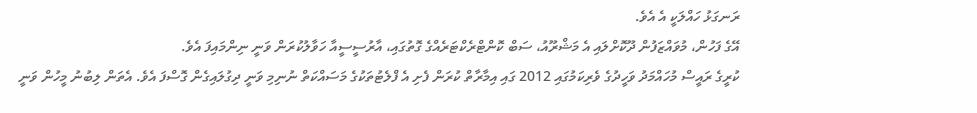ރަނގަޅު ހައްލަކީ އެ އެވެ.
އޭގެ ފަހުން، މުވައްޒަފުން ދޫކޮށްލައި އެ މަޝްރޫއު، ސަބް ކޮންޓްރެކްޓަރެއްގެ ގޮތުގައި، އާރުސީސީއާ ހަވާލުކުރަން ވަނީ ނިންމައިފަ އެވެ.
ކުރީގެ ރައީސް މުހައްމަދު ވަހީދުގެ ވެރިކަމުގައި 2012 ގައި އިމާރާތް ކުރަން ފެށި އެ ފްލެޓުތަކުގެ މަސައްކަތް ނުނިމި ވަނީ ދިގުލައިގެން ގޮސްފަ އެވެ. އެތަން ލިބުނު މީހުން ވަނީ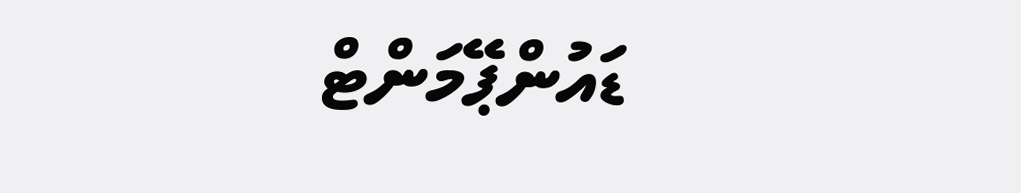ޑައުންޕޭމަންޓް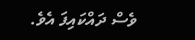ވެސް ދައްކައިފަ އެވެ.